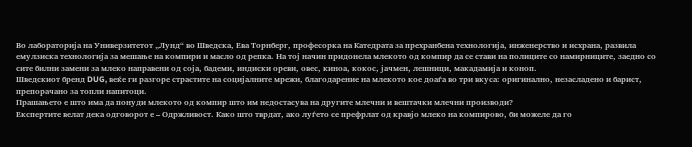Во лабораторија на Универзитетот „Лунд“ во Шведска, Ева Торнберг, професорка на Катедрата за прехранбена технологија, инженерство и исхрана, развила емулзиска технологија за мешање на компири и масло од репка. На тој начин придонела млекото од компир да се стави на полиците со намирниците, заедно со сите билни замени за млеко направени од соја, бадеми, индиски ореви, овес, киноа, кокос, јачмен, лешници, макадамија и коноп.
Шведскиот бренд DUG, веќе ги разгоре страстите на социјалните мрежи, благодарение на млекото кое доаѓа во три вкуса: оригинално, незасладено и барист, препорачано за топли напитоци.
Прашањето е што има да понуди млекото од компир што им недостасува на другите млечни и вештачки млечни производи?
Експертите велат дека одговорот е – Одржливост. Како што тврдат, ако луѓето се префрлат од кравјо млеко на компирово, би можеле да го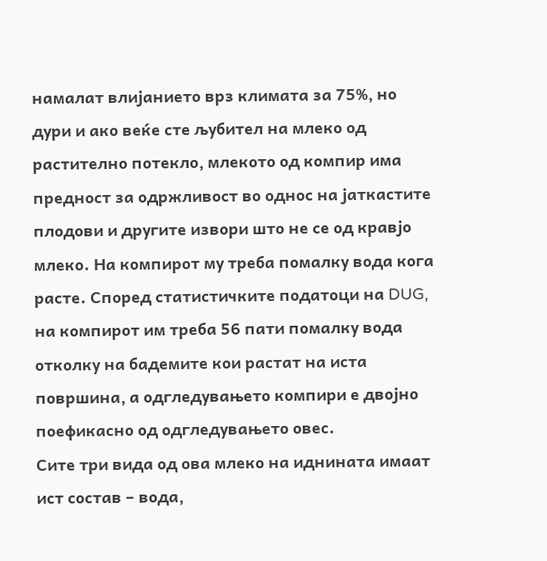намалат влијанието врз климата за 75%, но дури и ако веќе сте љубител на млеко од растително потекло, млекото од компир има предност за одржливост во однос на јаткастите плодови и другите извори што не се од кравјо млеко. На компирот му треба помалку вода кога расте. Според статистичките податоци на DUG, на компирот им треба 56 пати помалку вода отколку на бадемите кои растат на иста површина, а одгледувањето компири е двојно поефикасно од одгледувањето овес.
Сите три вида од ова млеко на иднината имаат ист состав – вода,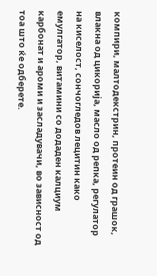компири, малтодекстрин, протеин од грашок, влакна од цикорија, масло од репка, регулатор на киселост, сончогледов лецитин како емулгатор, витамини со додаден калциум карбонат и ароми и засладувачи, во зависност од тоа што ќе одберете.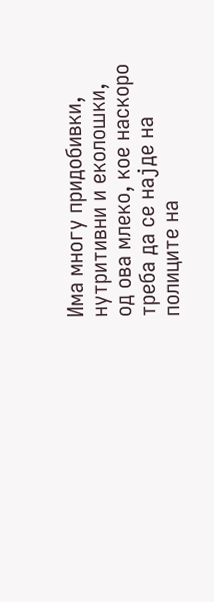Има многу придобивки, нутритивни и еколошки, од ова млеко, кое наскоро треба да се најде на полиците на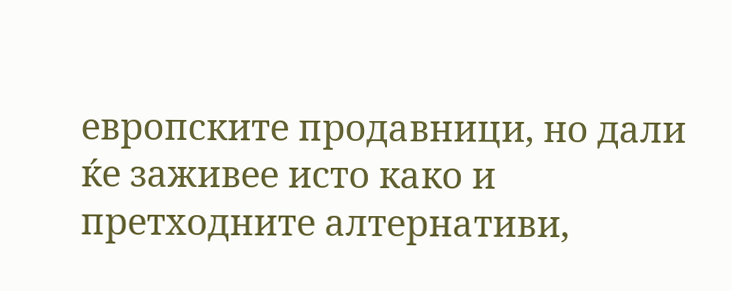европските продавници, но дали ќе заживее исто како и претходните алтернативи,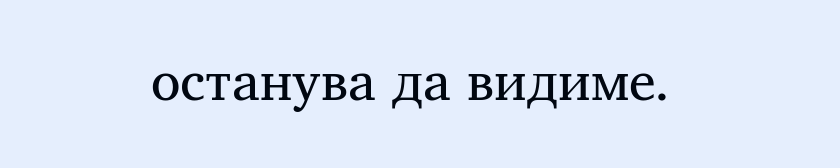останува да видиме.